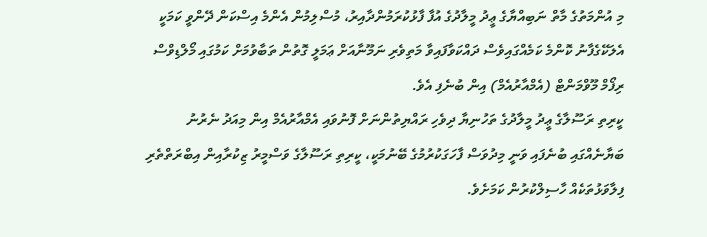މި އުންމަތުގެ މާތް ނަބިއްޔާގެ ޢީދު މީލާދުގެ އުފާ ފާޅުކުރަމުންދާއިރު، މުސްލިމުން އެންމެ އިސްކަން ދޭންވީ ކަމަކީ އެލަކޭގެފާނު ކޮންމެ ކަމެއްގައިވެސް ދައްކަވާފައިވާ މަތިވެރި ނަމޫނާއަށް ޢަމަލީ ގޮތުން ތަބާވުމަށް ކަމުގައި މޯލްޑިވްސް ރިފޯމް މޫވްމަންޓް (އެމްއާރުއެމް) އިން ބުނެފި އެވެ.
ކީރިތި ރަސޫލާގެ ޢީދު މީލާދުގެ ތަހުނިޔާ ދިވެހި ރައްޔިތުންނަށް ފޮނުވައި އެމްއާރުއެމް އިން މިއަދު ނެރުނު ބަޔާނެއްގައި ބުނެފައި ވަނީ މިދުވަސް ފާހަގަކުރުމުގެ ބޭނުމަކީ، ކީރިތި ރަސޫލާގެ ވަސްމީރު ޒިކުރާއިން އިބްރަތްތެރި ފިލާވަޅުތަކެއް ހާސިލްކުރުން ކަމަށެވެ.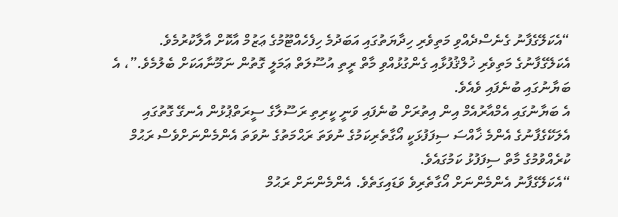“އެކަލޭގެފާނު ގެނެސްދެއްވި މަތިވެރި ހިދާޔަތުގައި އަބަދުމެ ހިފެހެއްޓޫމުގެ ޢަޒުމް އާކޮށް އާލާކުރުމެވެ. އެކަލޭގެފާނުގެ މަތިވެރި ޚުލްޤުފުޅާއި ގެންގުޅުއްވި މާތް ރީތި އުސޫލަތް ޢަމަލީ ގޮތުން ނަމޫނާއަކަށް ބެލުމެވެ.”، އެ ބަޔާނުގައި ބުނެފައި ވެއެވެ.
އެ ބަޔާނުގައި އެމްއާރުއެމް އިން އިތުރަށް ބުނެފައި ވަނީ ކީރިތި ރަސޫލާގެ ސީރަތްޕުޅުން އެނގޭ ގޮތުގައި އެލަކޭގެފާނުގެ އެންމެ ޚާއްސަ ސިފަފުޅަކީ އޯގާތެރިކަމުގެ ނުވަތަ ރަޙްމަތުގެ ނުވަތަ އެންމެންނަށްވެސް ރަޙުމް ކުރެއްވުމުގެ މާތް ސިފަފުޅު ކަމުގައެވެ.
“އެކަލޭގެފާނު އެންމެންނަށް އޯގާތެރިވެ ވަޑައިގަތެވެ. އެންމެންނަށް ރަޙުމް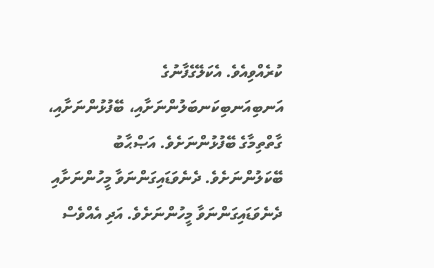ކުރެއްވިއެވެ. އެކަލޭގެފާނުގެ އަނބިއަނބިކަނބަލުންނަށާއި، ބޭފުޅުންނަށާއި، ގާތްތިމާގެ ބޭފުޅުންނަށެވެ. އަޞްޙާބު ބޭކަލުންނަށެވެ. ދެނެވަޑައިގަންނަވާ މީހުންނަށާއި ދެނެވަޑައިގަންނަވާ މީހުންނަށެވެ. އަދި އެއްވެސް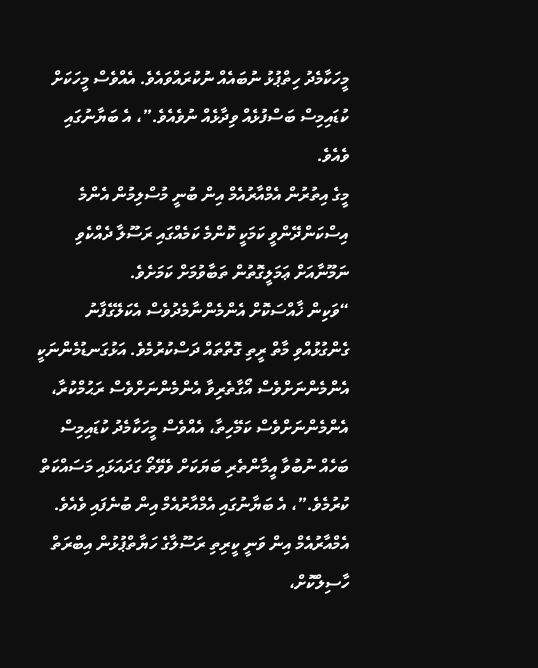މީހަކާމެދު ހިތްޕުޅު ނުބައެއް ނުކުރައްވައެވެ. އެއްވެސް މީހަކަށް ކުޑައިމިސް ބަސްފުޅެއް ވިދާޅެއް ނުވެއެވެ.”، އެ ބަޔާނުގައި ވެއެވެ.
މީގެ އިތުރުން އެމްއާރުއެމް އިން ބުނީ މުސްލިމުން އެންމެ އިސްކަންދޭންވީ ކަމަކީ ކޮންމެ ކަމެއްގައި ރަސޫލާ ދެއްކެވި ނަމޫނާއަށް ޢަމަލީގޮތުން ތަބާވުމަށް ކަމަށެވެ.
“ވަކިން ޚާއްސަކޮށް އެންމެންނާމެދުވެސް އެކަލޭގެފާނު ގެންގުޅުއްވި މާތް ރީތި ގޮތްތައް ދަސްކުރުމެވެ. އަޅުގަނޑުމެންނަކީ އެންމެންނަށްވެސް އޯގާތެރިވާ އެންމެންނަށްވެސް ރަޙުމްކުރާ، އެންމެންނަށްވެސް ކަމޭހިތާ، އެއްވެސް މީހަކާމެދު ކުޑައިމިސް ބަހެއް ނުބުވާ އީމާންތެރި ބަޔަކަށް ވެވޭތޯ ގަދައަޅައި މަސައްކަތް ކުރުމެވެ.”، އެ ބަޔާނުގައި އެމްއާރުއެމް އިން ބުނެފައި ވެއެވެ.
އެމްއާރުއެމް އިން ވަނީ ކީރިތި ރަސޫލާގެ ހަޔާތްޕުޅުން އިބްރަތް ހާސިލްކޮށް،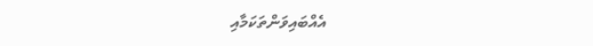އެއްބައިވަންތަކަމާއި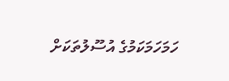ހަމަހަމަކަމުގެ އުސޫލުތަކަށް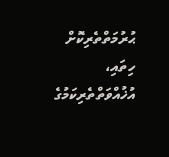ޙުރުމަތްތެރިކޮށް ހިތައި، އުޚުއްވަތްތެރިކަމުގެ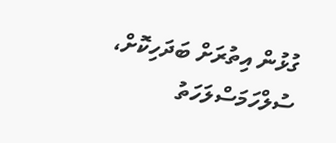ގުޅުން އިތުރަށް ބަދަހިކޮށް، ސުލްހަމަސްލަހަތު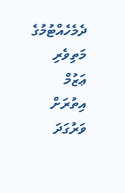ދެމެހެއްޓުމުގެ މަތިވެރި ޢަޒުމް އިތުރަށް ވަރުގަދަ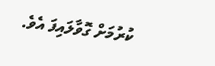ކުރުމަށް ގޮވާލައިފަ އެވެ.